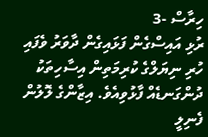ހިރާސް -3
ރުޅި އައިސްގެން ފަޅައިގެން ދާވަރު ވެފައި ހުރި ނިޔަލްގެ ކުރިމަތިން އިސާހިތަކު ދުންގަނޑެއް ފާޅުވިއެވެ. އިޒާންގެ ލޮލުން ފެނިލީ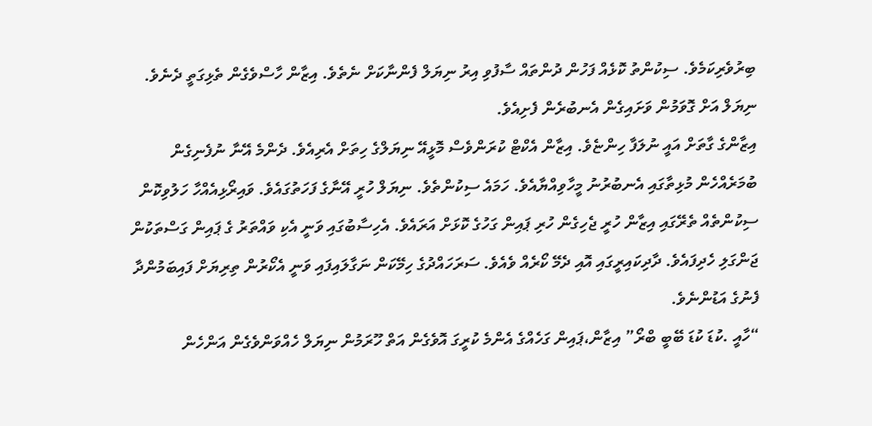ބިރުވެރިކަމެވެ. ސިކުންތު ކޮޅެއް ފަހުން ދުންތައް ސާފުވި އިރު ނިޔަލް ފެންނާކަށް ނެތެވެ. އިޒާން ހާސްވެގެން ތެޅިގަތީ ދެނެވެ. ނިޔަލް އަށް ގޮވަމުން ވަށައިގެން އެނބުރެން ފެށިއެވެ.
އިޒާންގެ ގާތަށް އައީ ނުލަފާ ހިންޏެވެ. އިޒާން އެކްޓް ކުރަންވެސް މޮޅީއޭ ނިޔަލްގެ ހިތަށް އެރިއެވެ. ދެންމެ އޭނާ ނުފެނިގެން ބުމަރެއްހެން މުޅިތާގައި އެނބުރުނު މީހާވިއްޔާއެވެ. ހަމައެ ސިކުންތެވެ. ނިޔަލް ހުރީ އޭނާގެ ފަހަތުގައެވެ. ވައިރޯޅިއެއްހާ ހަލުވިކޮން ސިކުންތެއް ތެރޭގައި އިޒާން ހުރީ ޖެހިގެން ހުރި ޕައިން ގަހުގެ ކޮޅަށް އަރައެވެ. އެހިސާބުގައި ވަނީ އެކި ވައްތަރު ގެ ޕައިން ގަސްތަކުން ޖަންގަލި ހެދިފައެވެ. ދާދިކައިރީގައި އޮއި ދެމޭ ކޯރެއް ވެއެވެ. ސަރަހައްދުގެ ހިމޭކަން ނަގާލައިފައި ވަނީ އެކޯރުން ތިރިޔަށް ފައިބަމުންދާ ފެނުގެ އަޑުންނެވެ.
“ހާއީ .ކުޑަ ކުޑަ ބޭބީ ބްރޯ” އިޒާން،ޕައިން ގަހެއްގެ އެންމެ ކުރީގަ އޮވެގެން އަތް ހޫރަމުން ނިޔަލް ހެއްވަންވެގެން އަންހެން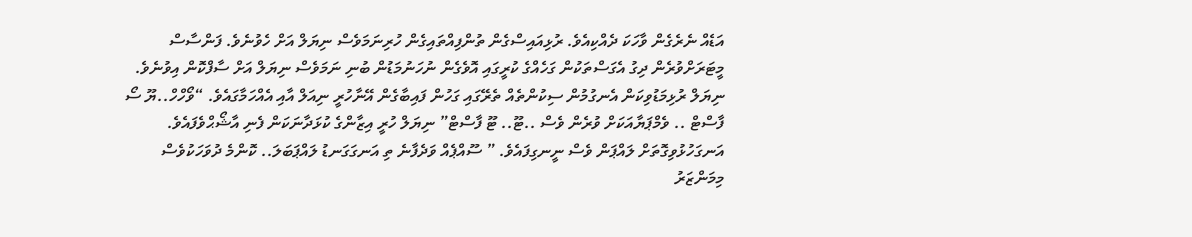އަޑެއް ނެރެގެން ވާހަކަ ދެއްކިއެވެ. ރުޅިއައިސްގެން ތުންފިއްތައިގެން ހުރިނަމަވެސް ނިޔަލް އަށް ހެވުނެވެ. ފަންސާސް މީޓަރަށްވުރެން ދިގު އެގަސްތަކުން ގަހެއްގެ ކުރީގައި އޮވެގެން ނުހަނުމަޑުން ބުނި ނަމަވެސް ނިޔަލް އަށް ސާފްކޮން އިވުނެވެ.
ނިޔަލް ރުޅިމަޑުވިކަން އެނގުމުން ސިކުންތެއް ތެރޭގައި ގަހުން ފައިބާގެން އޭނާހުރީ ނިއަލް އާއި އެއްހަމާގައެވެ. “ވޯހްހް..ޔޫ ސޯ ފާސްޓް .. ވެމްޕަޔާއަކަށް ވުރެން ވެސް ..ޓޫ.. ޓޫ ފާސްޓް” ނިޔަލް ހުރީ އިޒާންގެ ކުޅަދާނަކަން ފެނި އާޝޯޙްވެފައެވެ. އަނގަހުޅުވިގޮތަށް ލައްޕަން ވެސް ނީނގިފައެވެ. ” ސޫއްޕެއް ވަދެފާނެ ތި އަނގަގަނޑު ލައްޕަބަލަ.. ކޮންމެ ދުވަހަކުވެސް މިމަންޒަރު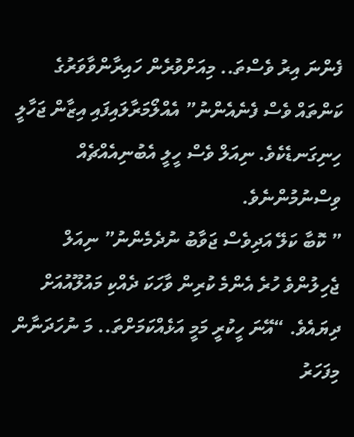ފެންނަ އިރު ވެސްތަ.. މިއަށްވުރެން ހައިރާންވާވަރުގެ ކަންތައް ވެސް ފެނެއެންނު” އެއްލޯމަރާލައިފައި އިޒާން ޖަހާލީ ހިނިގަނޑެކެވެ. ނިއަލް ވެސް ހީލީ އެބުނިއެއްޗެއް ވިސްނުމުންނެވެ.
” ކޮބާ ކަލޭ އަދިވެސް ޖަވާބު ނުދެމެންނު” ނިއަލް ޖެހިލުންވެ ހުރެ އެންމެ ކުރިން ވާހަކަ ދެއްކި މައުލޫއުއަށް ދިޔައެވެ. “އޭނަ ހީކުރީ މަމީ އަޅެއްކަމަށްތަ.. މަ ނުހަދަނާން މިފަހަރު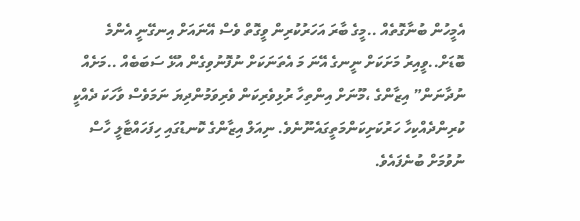އެމީހުން ބުނާގޮތެއް ..މީގެ ބާރަ އަހަރުކުރިން ވީގޮތް ވެސް އޭނައަށް އިނގޭނީ އެންމެ ބޮޑަށް..ވީއިރު މަށަކަށް ނީނގެ އޭނަ މަ އެތަނަކަށް ނުފޮނުވިގެން އުޅޭ ސަބަބެއް ..މަށެއް ނުދާނަން” އިޒާންގެ ،މޫނަށް އިންތިހާ ރުޅިވެރިކަން ވެރިވަމުންދިޔަ ނަމަވެސް ވާހަކަ ދެއްކީ ކުރިންދެއްކިހާ ހަރުކަށިކަންމަތީގައެނޫނެވެ. ނިއަލް އިޒާންގެ ކޮނޑުގައި ހިފަހައްޓާލީ ހާސް ނުވުމަށް ބުނެފައެވެ.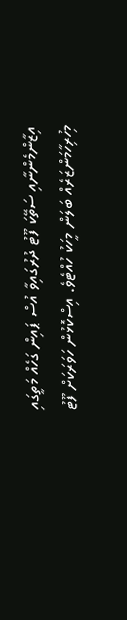އިޒާންމެންނާއި ސަތޭކަ ފޫޓު ދުރުގައިވާ އުސް ޕައިން ގަހެއް މަތީގައި މިހުރިހާމަންޒަރެއް ބަލަން މީހަކު ހުއްޓެވެ. އިސްކޮޅުން ހަވަރަކަށް ފޫޓު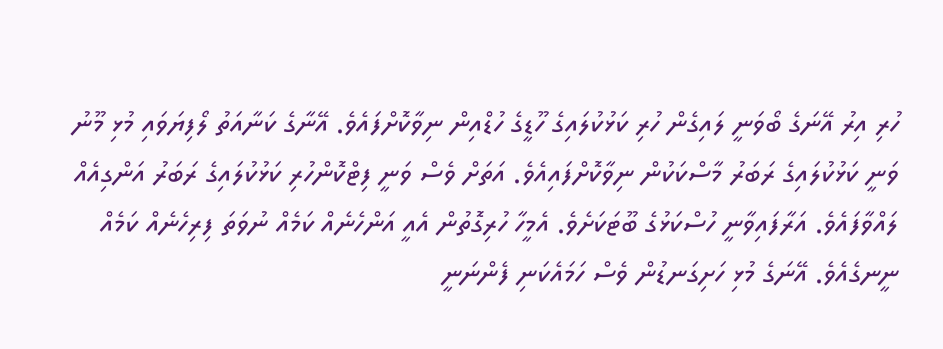ހުރި އިރު އޭނަގެ ބޯވަނީ ލައިގެން ހުރި ކަޅުކުލައިގެ ހޫޑީގެ ހުޑްއިން ނިވާކޮށްފައެވެ. އޭނާގެ ކަނާއަތު ލޯފިޔަވައި މުޅި މޫނު ވަނީ ކަޅުކުލައިގެ ރަބަރު މާސްކަކުން ނިވާކޮށްފައިއެވެ. އަތަށް ވެސް ވަނީ ފިޓްކޮންހުރި ކަޅުކުލައިގެ ރަބަރު އަންގިއެއް ލައްވާފައެވެ. އަރާފައިވާނީ ހުސްކަޅުގެ ބޫޓަކަށެވެ. އެމީހާ ހުރިގޮތުން އެއީ އަންހެނެއް ކަމެއް ނުވަތަ ފިރިހެނެއް ކަމެއް ނީނގެއެވެ. އޭނަގެ މުޅި ހަށިގަނޑުން ވެސް ހަމައެކަނި ފެންނަނީ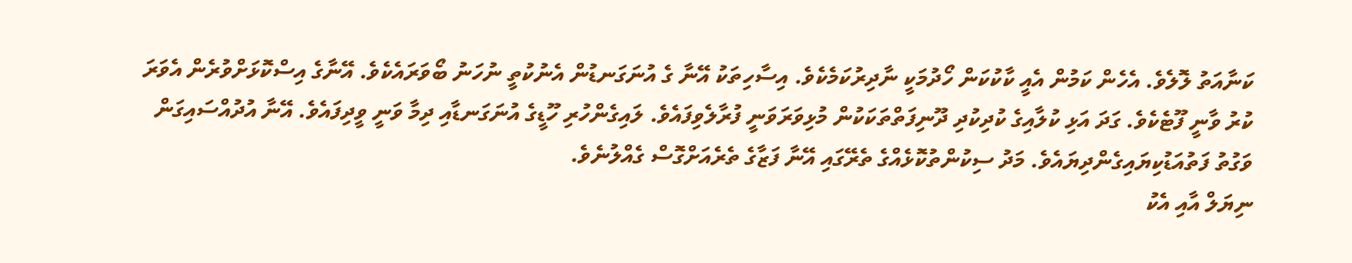ކަނާއަތު ލޮލެވެ. އެހެން ކަމުން އެއީ ކާކުކަން ހޯދުމަކީ ނާދިރުކަމެކެވެ. އިސާހިތަކު އޭނާ ގެ އުނަގަނޑުން އެނުކުތީ ނުހަނު ބޯވަރައެކެވެ. އޭނާގެ އިސްކޮޅަށްވުރެން އެވަރަ ކުރު ވާނީ ފޫޓެކެވެ. ގަދަ އަޅި ކުލާއިގެ ކުދިކުދި ދޫނިފަތްތަކަކުން މުޅިވަރަވަނީ ފުރާލެވިފައެވެ. ލައިގެންހުރި ހޫޑީގެ އުނަގަނޑާއި ދިމާ ވަނީ ވީދިފައެވެ. އޭނާ އުދުއްސައިގަން ވަގުތު ފަތުއަޑުކިޔައިގެންދިޔައެވެ. މަދު ސިކުންތުކޮޅެއްގެ ތެރޭގައި އޭނާ ފަޒާގެ ތެރެއަށްގޮސް ގެއްލުނެވެ.
ނިޔަލް އާއި އެކު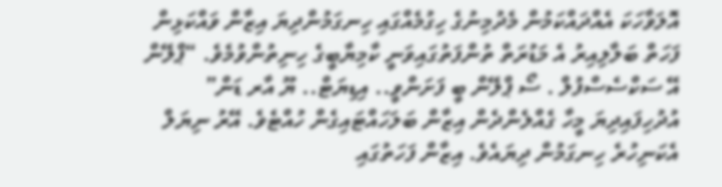އޮލަވާހަކަ އެއްދައްކަމުން މެދުމިނުގެ ހިގުމެއްގައި ހިނގަމުންދިޔަ އިޒާން ވައްކަޅިން ފަހަތް ބަލާލިއިރު އެ މަޑުރަތް ތުންފަތުގައިވަނީ ކާމިޔާބީގެ ހިނިތުންވުމެވެ. “ޕްލޭން އޭ ސަކްސެސްފުލް . ސޯ ޕްލޭން ބީ ފަށަންވީ.. އިޑިޔަޓް.. ޔޫ އާރ ޑަން” އުދުހިފައިދިޔަ މީހާ ގެއްލެންދެން އިޒާން ބަލަހައްޓައިގެން ހުއްޓެވެ. އޭރު ނިޔަލް އެކަނިހުރެ ހިނގަމުން ދިޔައެވެ. އިޒާން ފަހަތުގައި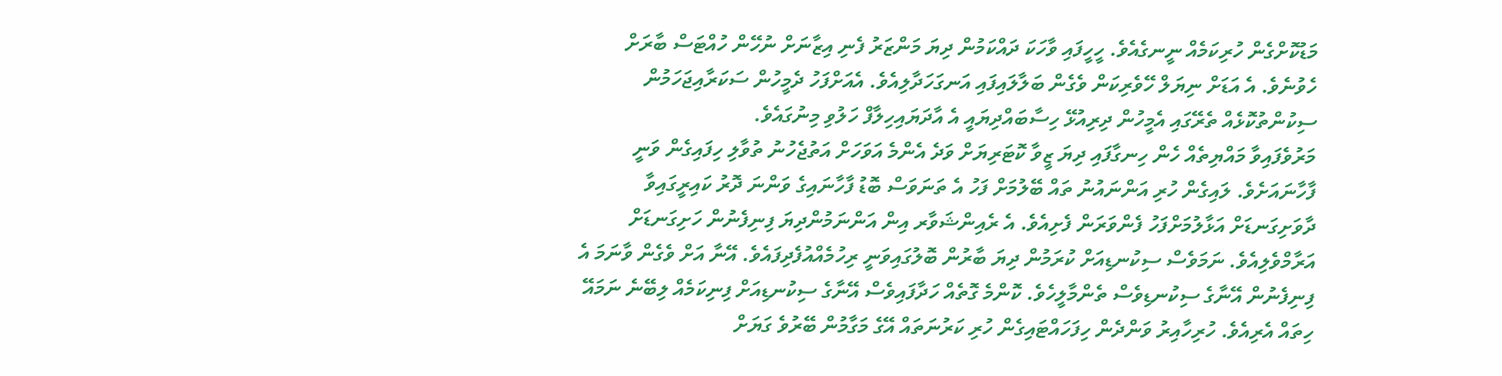މަޑުކޮށްގެން ހުރިކަމެއް ނީނގެއެވެ. ހީހީފައި ވާހަކަ ދައްކަމުން ދިޔަ މަންޒަރު ފެނި އިޒާނަށް ނުހޭން ހުއްޓަސް ބާރަށް ހެވުނެވެ. އެ އަޑަށް ނިޔަލް ހޭވެރިކަން ވެގެން ބަލާލައިފައި އަނގަހަދާލިއެވެ. އެއަށްފަހު ދެމީހުން ސަކަރާއިޖަހަމުން ސިކުންތުކޮޅެއް ތެރޭގައި އެމީހުން ދިރިއުޅޭ ހިސާބައްދިޔައީ އެ އާދަޔައިހިލާފް ހަލުވި މިނުގައެވެ.
މަރުވެފައިވާ މައްޔިތެއް ހެން ހިނގާފައި ދިޔަ ޒީވާ ކޮޓަރިޔަށް ވަދެ އެންމެ އަވަހަށް އަތުޖެހުނު ތުވާލި ހިފައިގެން ވަނީ ފާހާނައަށެވެ. ލައިގެން ހުރި އަންނައުނު ތައް ބޭލުމަށް ފަހު އެ ތަނަވަސް ބޮޑު ފާހާނައިގެ ވަންނަ ދޮރު ކައިރީގައިވާ ދާވަށިގަނޑަށް އަޅާލުމަށްފަހު ފެންވަރަން ފެށިއެވެ. އެ ރެއިންޝަވާރ އިން އަންނަމުންދިޔަ ފިނިފެނުން ހަށިގަނޑަށް އަރާމްވެލިއެވެ. ނަމަވެސް ސިކުނޑިއަށް ކުރަމުން ދިޔަ ބާރުން ބޮލުގައިވަނީ ރިހުމެއްއުފެދިފައެވެ. އޭނާ އަށް ވެގެން ވާނަމަ އެ ފިނިފެނުން އޭނާގެ ސިކުނޑިވެސް ތެންމާލީހެވެ. ކޮންމެ ގޮތެއް ހަދާފައިވެސް އޭނާގެ ސިކުނޑިއަށް ފިނިކަމެއް ލިބޭނެ ނަމައޭ ހިތައް އެރިއެވެ. ހުރިހާއިރު ވަންދެން ހިފަހައްޓައިގެން ހުރި ކަރުނަތައް އޭގެ މަގާމުން ބޭރުވެ ގަޔަށް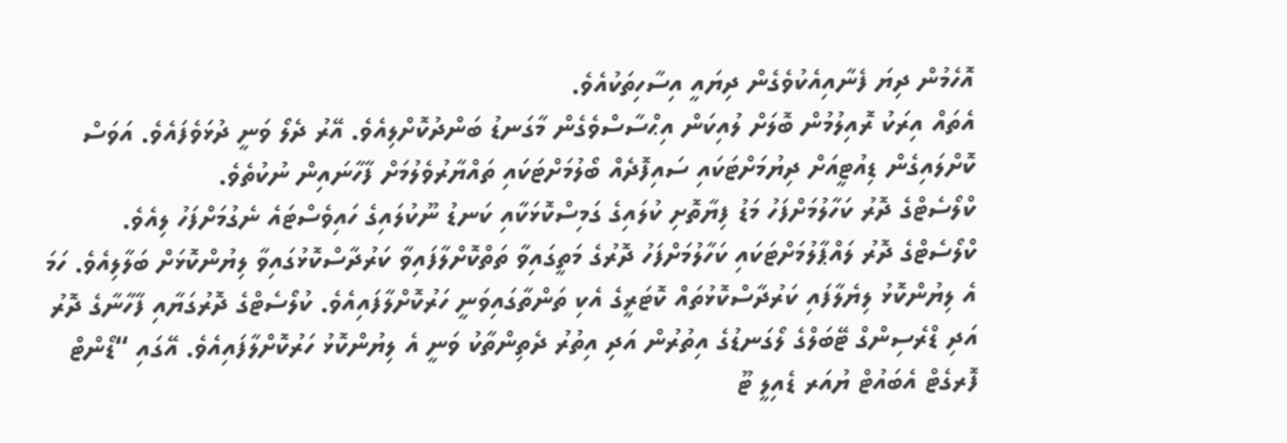އޮހެމުން ދިޔަ ފެނާއިއެކުވެގެން ދިޔައީ އިސާހިތަކުއެވެ.
އެތައް އިރަކު ރޮއިލުމުން ބޮލަށް ލުއިކަން އިޙްސާސްވެގެން މާގަނޑު ބަންދުކޮށްލިއެވެ. އޭރު ދެލޯ ވަނީ ދުޅަވެފައެވެ. އަވަސް ކޮށްލައިގެން ޑިއުޓީއަށް ދިޔުމަށްޓަކައި ސައިފޮދެއް ބޯލުމަށްޓަކައި ތައްޔާރުވެލުމަށް ފާހާނައިން ނުކުތެވެ.
ކްލޯސެޓްގެ ދޮރު ކަހާލުމަށްފަހު މަޑު ފިޔާތޮށި ކުލައިގެ ގަމިސްކޮޅަކާއި ކަނޑު ނޫކުލައިގެ ހައިވެސްޓައެ ނެގުމަށްފަހު ލިއެވެ. ކްލޯސެޓްގެ ދޮރު ލައްޕާލުމަށްޓަކައި ކަހާލުމަށްފަހު ދޮރުގެ މަތީގައިވާ ތަތްކޮށްލާފައިވާ ކަރުދާސްކޮޅުގައިވާ ލިޔުންކޮޅަށް ބަލާލިއެވެ. ހަމަ އެ ލިޔުންކޮޅު ލިޔެލާފައި ކަރުދާސްކޮޅުތައް ކޮޓަރީގެ އެކި ތަންތާގައިވަނީ ހަރުކޮށްލާފައިއެވެ. ކުލޯސެޓްގެ ދޮރުގަޔާއި ފާހާނާގެ ދޮރު އަދި ޑްރެސިންގް ޓޭބަލްގެ ލޯގަނޑުގެ އިތުރުން އަދި އިތުރު ދެތިންތާކު ވަނީ އެ ލިޔުންކޮޅު ހަރުކޮށްލާފައިއެވެ. އޭގައި “ޑޯންޓް ފޮރގެޓް އެބައުޓް ޔުއަރ ޑެއިލީ ޓޫ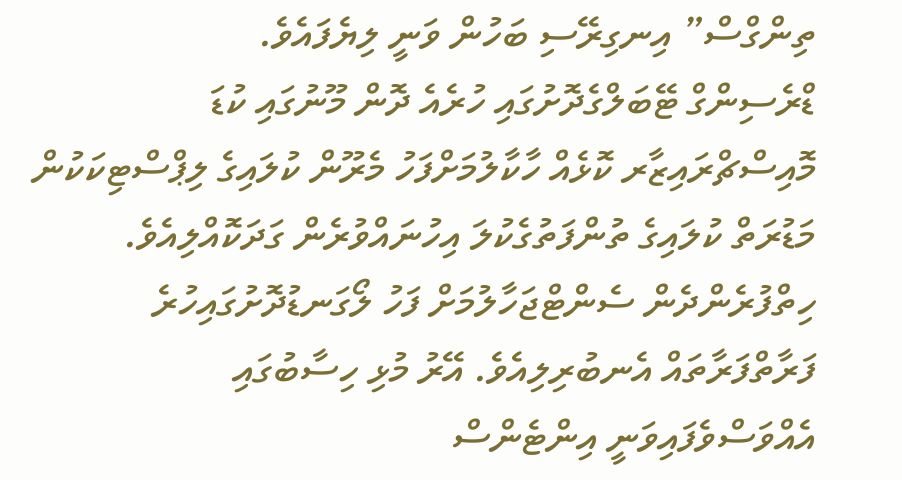ތިންގްސް” އިނގިރޭސި ބަހުން ވަނީ ލިޔެފައެވެ.
ޑްރެސިންގް ޓޭބަލްގެދޮށުގައި ހުރެއެ ދޮން މޫނުގައި ކުޑަ މޮއިސްޗްރައިޒާރ ކޮޅެއް ހާކާލުމަށްފަހު މެރޫން ކުލައިގެ ލިޕްސްޓިކަކުން މަޑުރަތް ކުލައިގެ ތުންފަތުގެކުލަ އިހުނައްވުރެން ގަދަކޮއްލިއެވެ. ހިތްފުރެންދެން ސެންޓްޖަހާލުމަށް ފަހު ލޯގަނޑުދޮށުގައިހުރެ ފަރާތްފަރާތައް އެނބުރިލިއެވެ. އޭރު މުޅި ހިސާބުގައި އެއްވަސްވެފައިވަނީ އިންޓެންސް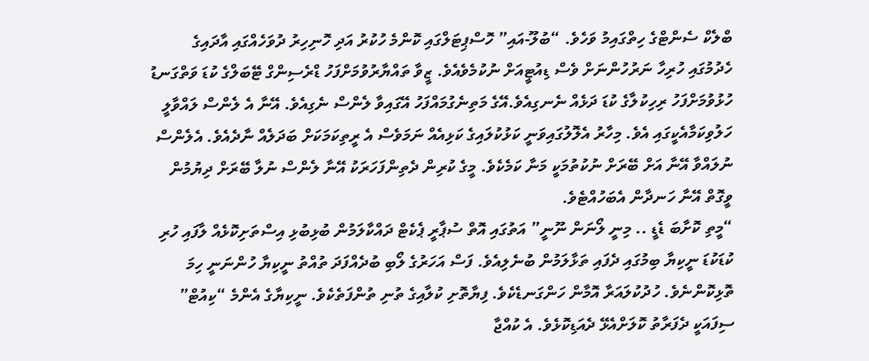ބްލެކް ސެންޓްގެ ހިތްގައިމު ވަހެވެ. “ބުލޫ-އައި” ހޮސްޕިޓަލްގައި ކޮންމެ ހުކުރު އަދި ހޮނިހިރު ދުވަހެއްގައި އާދައިގެ ހެދުމުގައި ހުރިހާ ނަރުހުންނަށް ވެސް ޑިއުޓީއަށް ނުކުމެވެއެވެ. ޒީވާ ތައްޔާރުވުމަށްފަހު ޑްރެސިންގް ޓޭބަލްގެ ކުޑަ ވަތްގަނޑު ހުޅުވުމަށްފަހު ރިހިކުލާގެ ކުޑަ ދަޅެއް ނެނގިއެވެ.އޭގެ މަތިނެގުމައްފަހު އޭގައިވާ ލެންސް ނެގިއެވެ. އޭނާ އެ ލެންސް ލައްވާލީ ހަލުވިކަމާއެކީގައި އެވެ. މިހާރު އެލޮލުގައިވަނީ ކަޅުކުލައިގެ ކަޅިއެއް ނަމަވެސް އެ ރީތިކަމަކަށް ބަދަލެއް ނާދެއެވެ. އެލެންސް ނުލައްވާ އޭނާ އަށް ބޭރަށް ނުކުތުމަކީ މަނާ ކަމެކެވެ. މީގެ ކުރިން ދެތިންފަހަރަކު އޭނާ ލެންސް ނުލާ ބޭރަށް ދިޔުމުން ވީގޮތް އޭނާ ހަނދާން އެބަހުއްޓެވެ.
“މީތި ކޮށާބަ ޑެޑީ .. މިނީ ލޯނަން ނޫނީ” އަތުގައި އޮތް ސުޕާރީ ޕެކެޓް ދައްކާލަމުން ބުޅިބުޅި އިސްތަށިކޮޅެއް ލާފައި ހުރި ކުޑަކުޑަ ނީކިޔާ ބިމުގައި ދެފައި ތަޅާލަމުން ބުނެލިއެވެ. ފަސް އަހަރުގެ ލޯބި ބުދެއްފަދަ ތުއްތު ނީކިޔާ ހުންނަނީ ހިމަ ތޮޅިކޮންނެވެ. ހުދުކުލައަރާ އޮމާން ހަންގަނޑެކެވެ. ފިޔާތޮށި ކުލާއިގެ ތުނި ތުންފަތެކެވެ. ނީކިޔާގެ އެންމެ “ކިއުޓް” ސިފައަކީ ދެފަރާތު ކޮލަށްއެޅޭ ދެއަޑިކޮޅެވެ. އެ ކުއްޖާ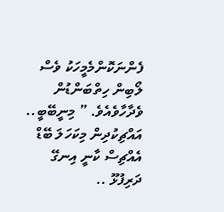ފެންނަކޮންމެމީހަކު ވެސް ލޯބިން ހިތްބަންޑުން ވެދާހާވެއެވެ. ” މިނީބޭބީ.. އައްޗިކުދިން މިކަހަލަ ބޭޑް އެއްޗިސް ކާނީ އިނގޭ ދަރިފުޅޫ ..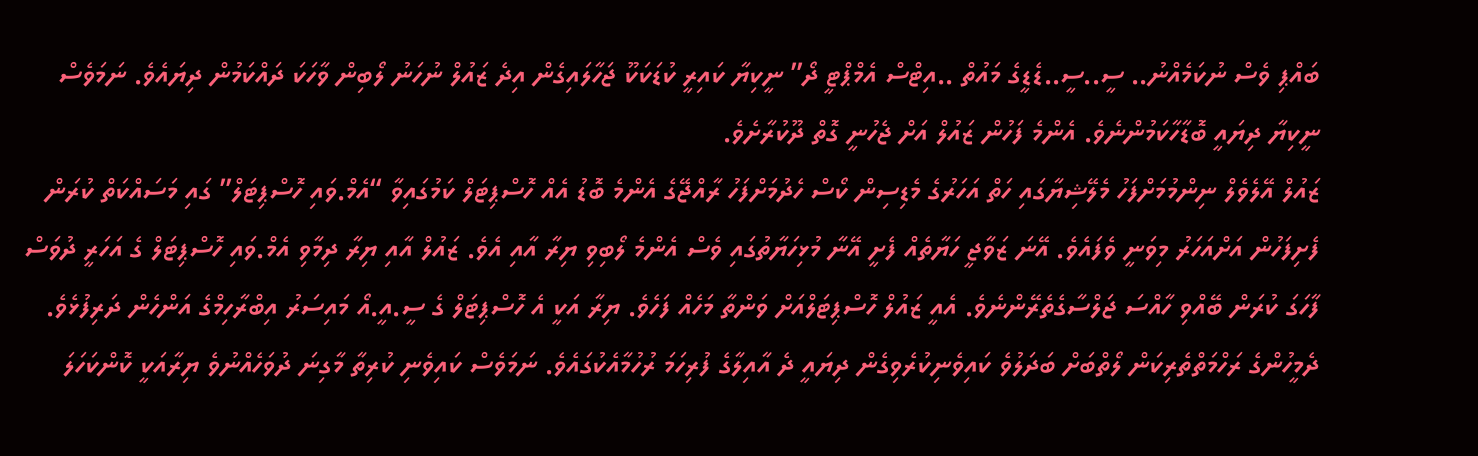ބައްޕި ވެސް ނުކަމެއްނު.. ސީ..ސީ..ޑެޑީގެ މައުތް ..އިޓްސް އެމްޕްޓީ ދޯ” ނީކިޔާ ކައިރީ ކުޑަކަކޫ ޖަހާލައިގެން އިދެ ޒައުލް ނުހަނު ލޯބިން ވާހަކަ ދައްކަމުން ދިޔައެވެ. ނަމަވެސް ނީކިޔާ ދިޔައީ ބޮޑާހާކަމުންނެވެ. އެންމެ ފަހުން ޒައުލް އަށް ޖެހުނީ ގޮތް ދޫކުރާށެވެ.
ޒައުލް އޭލެވެލް ނިންމުމަށްފަހު މެލޭޝިޔާގައި ހަތް އަހަރުގެ މެޑިސިން ކޯސް ހެދުމަށްފަހު ރާއްޖޭގެ އެންމެ ބޮޑު އެއް ހޮސްޕިޓަލް ކަމުގައިވާ “އެމް.ވައި ހޮސްޕިޓަލް” ގައި މަސައްކަތް ކުރަން ފެށިފަހުން އަށްއަހަރު މިވަނީ ވެފައެވެ. އޭނަ ޒަވާޖީ ހަޔާތެއް ފެށީ އޭނާ މުޅިހަޔާތުގައި ވެސް އެންމެ ލޯބިވި ޔިރާ އާއި އެވެ. ޒައުލް އާއި ޔިރާ ދިމާވި އެމް.ވައި ހޮސްޕިޓަލް ގެ އަހަރީ ދުވަސް ފާހަގަ ކުރަން ބޭއްވި ހާއްސަ ޖަލްސާގެތެރޭންނެވެ. އެއީ ޒައުލް ހޮސްޕިޓަލްއަށް ވަންތާ މަހެއް ފަހެވެ. ޔިރާ އަކީ އެ ހޮސްޕިޓަލް ގެ ސީ.އީ.އޯ މައިސަރު އިބްރާހިމްގެ އަންހެން ދަރިފުޅެވެ. ދެމީހުންގެ ރަހްމަތްތެރިކަން ލޯތްބަށް ބަދަލުވެ ކައިވެނިކުރެވިގެން ދިޔައީ ދެ އާއިލާގެ ފުރިހަމަ ރުހުމާއެކުގައެވެ. ނަމަވެސް ކައިވެނި ކުރިތާ މާގިނަ ދުވަހެއްނުވެ ޔިރާއަކީ ކޮންކަހަލަ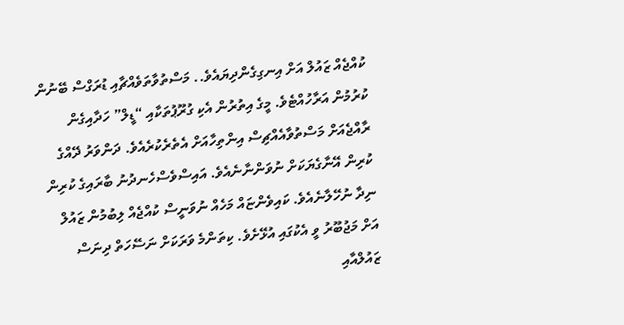ކުއްޖެއް ޒައުލް އަށް އިނގިގެންދިޔައެވެ.. މަސްތުވާތަވެއްޗާއި ޑުރަގްސް ބޭނުން ކުރުމުން އަރާހުއްޓެވެ. މީގެ އިތުރުން އެކި ގުރޫޕުތަކާއި “ޑީލް” ހަދާއިގެން ރާއްޖެއަށް މަސްތުވާއެއްޗިސް އިންތިހާއަށް އެތެރެކުރެއެވެ. ދަންވަރު ދޭއްގެ ކުރިން އޭނާގެޔަކަށް ނުވަންނާނެއެވެ. އައިސްވެސްހެނދުނު ބާރައިގެ ކުރިން ނިދާ ނުހޭލާނެއެވެ. ކައިވެންޏައް މަހެއް ނުވަނީސް ކުއްޖެއް ލިބުމުން ޒައުލް އަށް މަޖުބޫރު ވީ އެކުގައި އުޅޭށެވެ. ކިތަންމެ ވަރަކަށް ނަސޭހަތް ދިނަސް ޒައުލްއާއި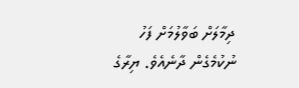ދިމާލަށް ބަވާލުމަށް ފަހު ނުކުމެގެން ދާނެއެވެ. ޔިރާގެ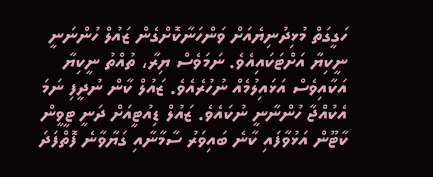ހަގީގަތް މުޅިދުނިޔެއަށް ވަންހަނާކޮށްގެން ޒައުލް ހުންނަނީ ނީކިޔާ އަށްޓަކައިއެވެ. ނަމަވެސް ޔިރާ، ތުއްތު ނީކިޔާ އަކާއިވެސް އަޅައިލުމެއް ނުހުރެއެވެ. ޒައުލް ކާން ނުދީފި ނަމަ އެކުއްޖާ ހުންނާނީ ނުކައެވެ. ޒައުލް ޑިއުޓީއަށް ދަނީ ޓީވީން ކާޓޫން އަޅުވާފައި ކާނެ ބައިވަރު ސާމާނާއި ގަޔާވާނެ ފޮތްފަދަ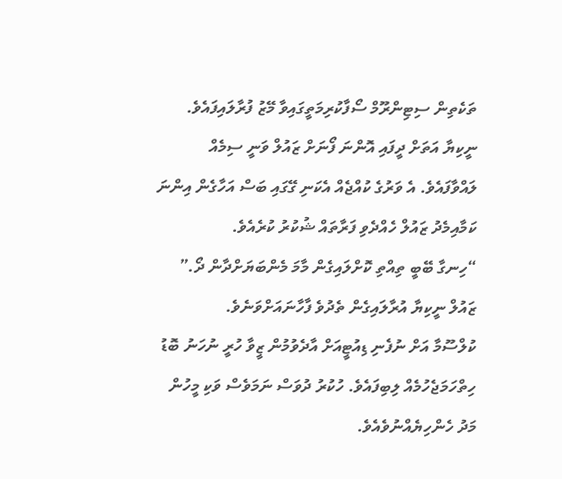ތަކެތިން ސިޓިންރޫމް ސޯފާކުރިމަތީގައިވާ މޭޒު ފުރާލައިފައެވެ. ނީކިޔާ އަތަށް ދީފައި އޮންނަ ފޯނަށް ޒައުލް ވަނީ ސިމެއް ލައްވާފައެވެ. އެ ވަރުގެ ކުއްޖެއް އެކަނި ގޭގައި ބަސް އަހާގެން އިންނަ ކަމާއިމެދު ޒައުލް ހެއްދެވި ފަރާތައް ޝުކުރު ކުރެއެވެ.
“ހިނގާ ބޭބީ ތިއްތި ކޮށްލައިގެން މާމަ މެންބަޔަށްދާން ދޯ.” ޒައުލް ނީކިޔާ އުރާލައިގެން ތެދުވެ ފާހާނައަށްވަނެވެ.
ކުލްސޫމާ އަށް ނުފެނި ޑިއުޓީއަށް އާދެވުމުން ޒީވާ ހުރީ ނުހަނު ބޮޑު ހިތްހަމަޖެހުމެއް ލިބިފައެވެ. ހުކުރު ދުވަސް ނަމަވެސް ވަކި މީހުން މަދު ހެންހިޔެއްނުވެއެވެ.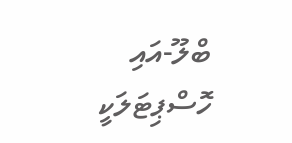ބްލޫ-އައި ހޮސްޕިޓަލަކީ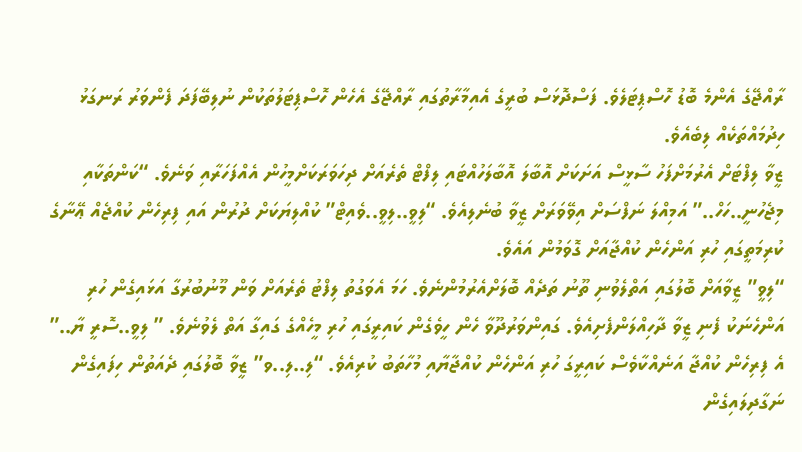ރާއްޖޭގެ އެންމެ ބޮޑު ހޮސްޕިޓަލެވެ. ފަސްދޮޅަސް ބުރީގެ އެއިމާރާތުގައި ރާއްޖޭގެ އެހެން ހޮސްޕިޓަލުތަކުން ނުލިބޭފަދަ ފެންވަރު ރަނގަޅު ހިދުމައްތަކެއް ލިބެއެވެ.
ޒީވާ ލިފްޓަށް އެރުމަށްފަހު ސާޅީސް އަށަކަށް އޮބާލަ އޮބާލަހުއްޓައި ލިފްޓް ތެރެއަށް ދިހަވަރަކަށްމީހުން އެއްފަހަރާއި ވަނެވެ. “ކަންތަކާއި މިޖެހުނީ..ހަހް..” އަމިއްލަ ނަފްސަށް އިވޭވަރަށް ޒީވާ ބުނެލިއެވެ. “ލިވީ..ލިވީ..ވެއިޓް” ކުއްލިޔަކަށް ދުރުން އައި ފިރިހެން ކުއްޖެއް ޢޭނާގެ ކުރިމަތީގައި ހުރި އަންހެން ކުއްޖާއަށް ގޮވަމުން އައެވެ.
“ލިވީ” ޒީވާއަށް ބޮލުގައި އަތްލެވުނި ތޫނު ތަދެއް ބޮލަށްއެރުމުންނެވެ. ހަމަ އެވަގުތު ލިފްޓު ތެރެއަށް ވަން މޫނުބުރުގާ އަޅައިގެން ހުރި އަންހެނަކު ފެނި ޒީވާ ދާހިއްލަންފެށިއެވެ. ގައިންވަރުދޫވާ ހެން ހީވެގެން ކައިރީގައި ހުރި މީހެއްގެ ގައިގާ އަތް ލެވުނެވެ. ” ލިވީ..ސޮރީ ޔާ..” އެ ފިރިހެން ކުއްޖާ އަނެއްކާވެސް ކައިރީގަ ހުރި އަންހެން ކުއްޖާޔާއި މުހާތަބު ކުރިއެވެ. “ލި..ލި..ވ” ޒީވާ ބޮލުގައި ދެއަތުން ހިފައިގެން ނަގާދިލައިގެން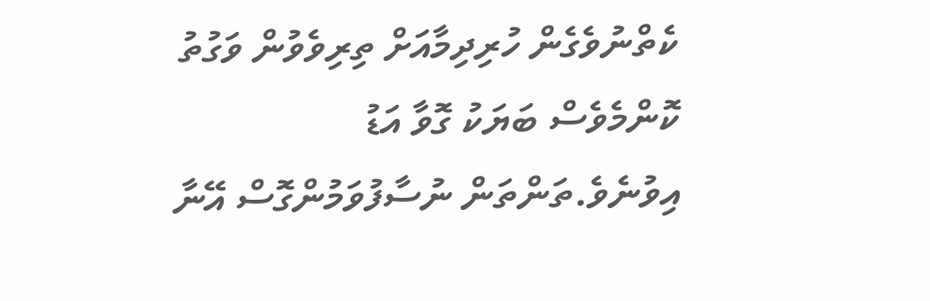ކެތްނުވެގެން ހުރިދިމާއަށް ތިރިވެވުން ވަގުތު ކޮންމެވެސް ބަޔަކު ގޮވާ އަޑު އިވުނެވެ.ތަންތަން ނުސާފުވަމުންގޮސް އޭނާ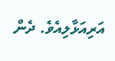އަރިއަޅާލިއެވެ. ދެން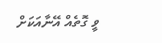ވީ ގޮތެއް އޭނާއަކަށް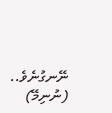ނޭނގުނެވެ..
(ނުނިމޭ)